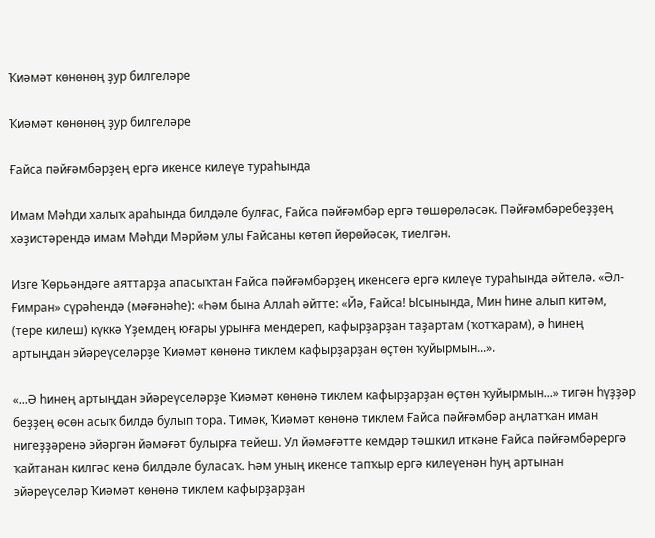Ҡиәмәт көнөнөң ҙур билгеләре

Ҡиәмәт көнөнөң ҙур билгеләре

Ғайса пәйғәмбәрҙең ергә икенсе килеүе тураһында

Имам Мәһди халыҡ араһында билдәле булғас, Ғайса пәйғәмбәр ергә төшөрөләсәк. Пәйғәмбәребеҙҙең хәҙистәрендә имам Мәһди Мәрйәм улы Ғайсаны көтөп йөрөйәсәк, тиелгән.

Изге Ҡөрьәндәге аяттарҙа апасыҡтан Ғайса пәйғәмбәрҙең икенсегә ергә килеүе тураһында әйтелә. «Әл-Ғимран» сүрәһендә (мәғәнәһе): «Һәм бына Аллаһ әйтте: «Йә, Ғайса! Ысынында, Мин һине алып китәм, (тере килеш) күккә Үҙемдең юғары урынға мендереп, кафырҙарҙан таҙартам (ҡотҡарам), ә һинең артыңдан эйәреүселәрҙе Ҡиәмәт көнөнә тиклем кафырҙарҙан өҫтөн ҡуйырмын...».

«...Ә һинең артыңдан эйәреүселәрҙе Ҡиәмәт көнөнә тиклем кафырҙарҙан өҫтөн ҡуйырмын...» тигән һүҙҙәр беҙҙең өсөн асыҡ билдә булып тора. Тимәк, Ҡиәмәт көнөнә тиклем Ғайса пәйғәмбәр аңлатҡан иман нигеҙҙәренә эйәргән йәмәғәт булырға тейеш. Ул йәмәғәтте кемдәр тәшкил иткәне Ғайса пәйғәмбәрергә ҡайтанан килгәс кенә билдәле буласаҡ. Һәм уның икенсе тапҡыр ергә килеүенән һуң артынан эйәреүселәр Ҡиәмәт көнөнә тиклем кафырҙарҙан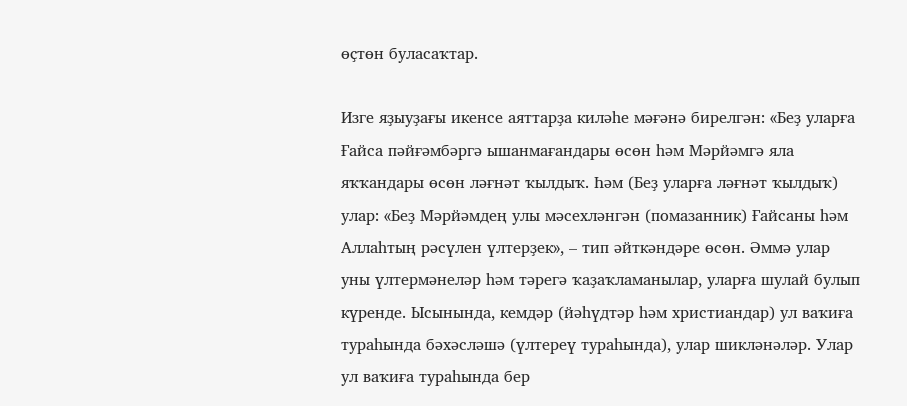өҫтөн буласаҡтар.

Изге яҙыуҙағы икенсе аяттарҙа киләһе мәғәнә бирелгән: «Беҙ уларға Ғайса пәйғәмбәргә ышанмағандары өсөн һәм Мәрйәмгә яла яҡҡандары өсөн ләғнәт ҡылдыҡ. Һәм (Беҙ уларға ләғнәт ҡылдыҡ) улар: «Беҙ Мәрйәмдең улы мәсехләнгән (помазанник) Ғайсаны һәм Аллаһтың рәсүлен үлтерҙек», – тип әйткәндәре өсөн. Әммә улар уны үлтермәнеләр һәм тәрегә ҡаҙаҡламанылар, уларға шулай булып күренде. Ысынында, кемдәр (йәһүдтәр һәм христиандар) ул ваҡиға тураһында бәхәсләшә (үлтереү тураһында), улар шикләнәләр. Улар ул ваҡиға тураһында бер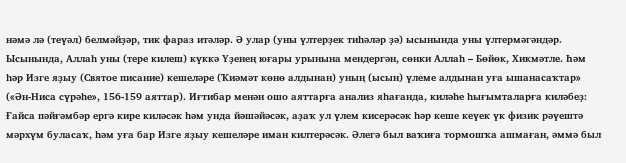нәмә лә (теүәл) белмәйҙәр, тик фараз итәләр. Ә улар (уны үлтерҙек тиһәләр ҙә) ысынында уны үлтермәгәндәр. Ысынында, Аллаһ уны (тере килеш) күккә Үҙенең юғары урынына мендергән, сөнки Аллаһ – Бөйөк, Хикмәтле. Һәм һәр Изге яҙыу (Святое писание) кешеләре (Ҡиәмәт көнө алдынан) уның (ысын) үлеме алдынан уға ышанасаҡтар» («Ән-Ниса сүрәһе», 156-159 аяттар). Иғтибар менән ошо аяттарға анализ яһағанда, киләһе һығымталарға киләбеҙ: Ғайса пәйғәмбәр ергә кире киләсәк һәм унда йәшәйәсәк, аҙаҡ ул үлем кисерәсәк һәр кеше кеүек үк физик рәүештә мәрхүм буласаҡ, һәм уға бар Изге яҙыу кешеләре иман килтерәсәк. Әлегә был ваҡиға тормошҡа ашмаған, әммә был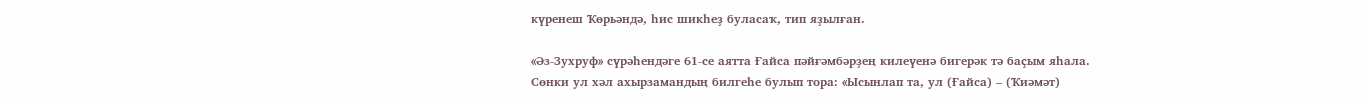күренеш Ҡөрьәндә, һис шикһеҙ буласаҡ, тип яҙылған.

«Әз-Зухруф» сүрәһендәге 61-се аятта Ғайса пәйғәмбәрҙең килеүенә бигерәк тә баҫым яһала. Сөнки ул хәл ахырзамандың билгеһе булып тора: «Ысынлап та, ул (Ғайса) – (Ҡиәмәт)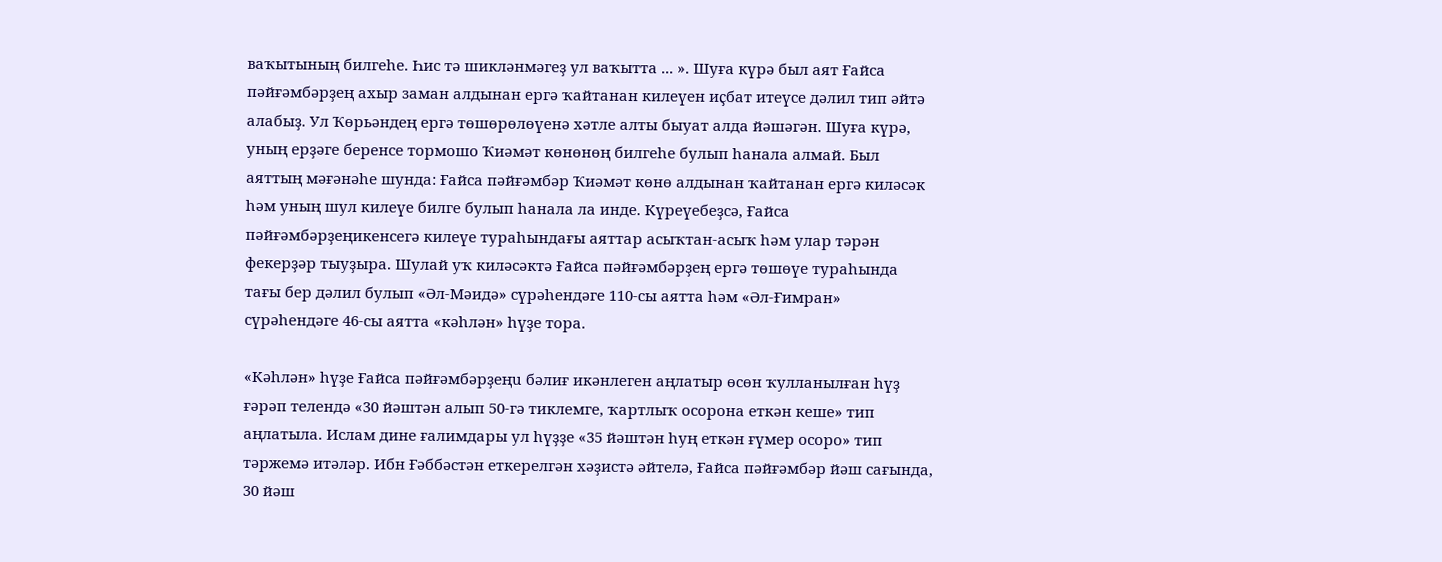ваҡытының билгеһе. Һис тә шикләнмәгеҙ ул ваҡытта ... ». Шуға күрә был аят Ғайса пәйғәмбәрҙең ахыр заман алдынан ергә ҡайтанан килеүен иҫбат итеүсе дәлил тип әйтә алабыҙ. Ул Ҡөрьәндең ергә төшөрөлөүенә хәтле алты быуат алда йәшәгән. Шуға күрә, уның ерҙәге беренсе тормошо Ҡиәмәт көнөнөң билгеһе булып һанала алмай. Был аяттың мәғәнәһе шунда: Ғайса пәйғәмбәр Ҡиәмәт көнө алдынан ҡайтанан ергә киләсәк һәм уның шул килеүе билге булып һанала ла инде. Күреүебеҙсә, Ғайса пәйғәмбәрҙеңикенсегә килеүе тураһындағы аяттар асыҡтан-асыҡ һәм улар тәрән фекерҙәр тыуҙыра. Шулай уҡ киләсәктә Ғайса пәйғәмбәрҙең ергә төшөүе тураһында тағы бер дәлил булып «Әл-Мәидә» сүрәһендәге 110-сы аятта һәм «Әл-Ғимран» сүрәһендәге 46-сы аятта «кәһлән» һүҙе тора.

«Кәһлән» һүҙе Ғайса пәйғәмбәрҙеңu бәлиғ икәнлеген аңлатыр өсөн ҡулланылған һүҙ ғәрәп телендә «30 йәштән алып 50-гә тиклемге, ҡартлыҡ осорона еткән кеше» тип аңлатыла. Ислам дине ғалимдары ул һүҙҙе «35 йәштән һуң еткән ғүмер осоро» тип тәржемә итәләр. Ибн Ғәббәстән еткерелгән хәҙистә әйтелә, Ғайса пәйғәмбәр йәш сағында, 30 йәш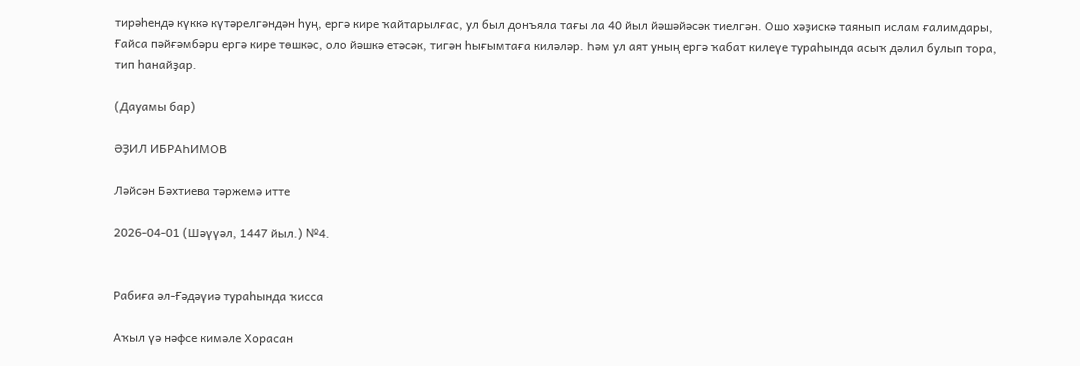тирәһендә күккә күтәрелгәндән һуң, ергә кире ҡайтарылғас, ул был донъяла тағы ла 40 йыл йәшәйәсәк тиелгән. Ошо хәҙискә таянып ислам ғалимдары, Ғайса пәйғәмбәрu ергә кире төшкәс, оло йәшкә етәсәк, тигән һығымтаға киләләр. Һәм ул аят уның ергә ҡабат килеүе тураһында асыҡ дәлил булып тора, тип һанайҙар.

(Дауамы бар)

ӘҘИЛ ИБРАҺИМОВ

Ләйсән Бәхтиева тәржемә итте

2026-04-01 (Шәүүәл, 1447 йыл.) №4.


Рабиға әл-Ғәдәүиә тураһында ҡисса

Аҡыл үә нәфсе кимәле Хорасан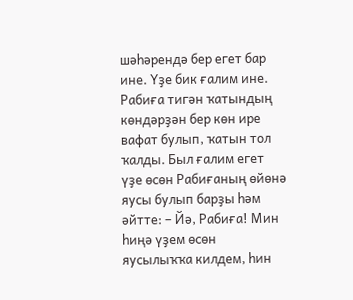шәһәрендә бер егет бар ине. Үҙе бик ғалим ине. Рабиға тигән ҡатындың көндәрҙән бер көн ире вафат булып, ҡатын тол ҡалды. Был ғалим егет үҙе өсөн Рабиғаның өйөнә яусы булып барҙы һәм әйтте: – Йә, Рабиға! Мин һиңә үҙем өсөн яусылыҡҡа килдем, һин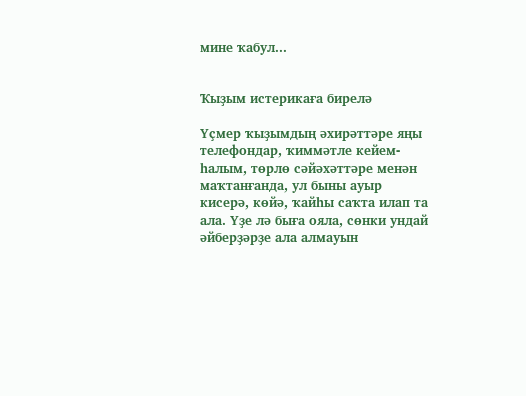мине ҡабул...


Ҡыҙым истерикаға бирелә

Үҫмер ҡыҙымдың әхирәттәре яңы телефондар, ҡиммәтле кейем-һалым, төрлө сәйәхәттәре менән маҡтанғанда, ул быны ауыр кисерә, көйә, ҡайһы саҡта илап та ала. Үҙе лә быға ояла, сөнки ундай әйберҙәрҙе ала алмауын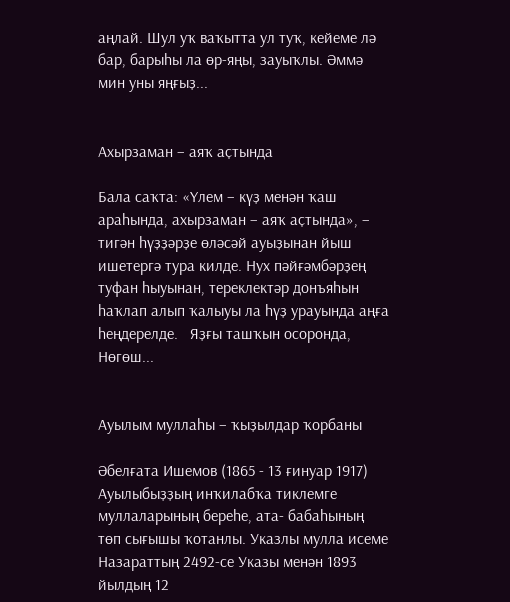аңлай. Шул уҡ ваҡытта ул туҡ, кейеме лә бар, барыһы ла өр-яңы, зауыҡлы. Әммә мин уны яңғыҙ...


Ахырзаман – аяҡ аҫтында

Бала саҡта: «Үлем – күҙ менән ҡаш араһында, ахырзаман – аяҡ аҫтында», – тигән һүҙҙәрҙе өләсәй ауыҙынан йыш ишетергә тура килде. Нух пәйғәмбәрҙең туфан һыуынан, тереклектәр донъяһын һаҡлап алып ҡалыуы ла һүҙ урауында аңға һеңдерелде.   Яҙғы ташҡын осоронда, Нөгөш...


Ауылым муллаһы – ҡыҙылдар ҡорбаны

Әбелғата Ишемов (1865 - 13 ғинуар 1917)     Ауылыбыҙҙың инҡилабҡа тиклемге муллаларының береһе, ата- бабаһының төп сығышы ҡотанлы. Указлы мулла исеме Назараттың 2492-се Указы менән 1893 йылдың 12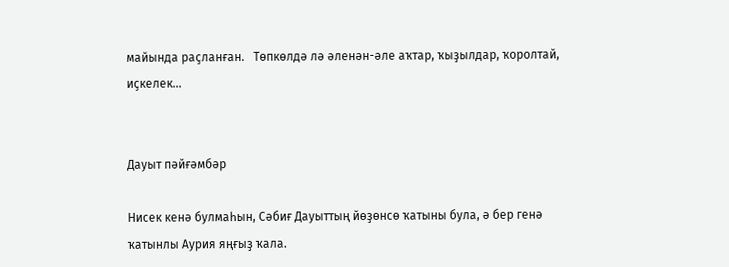майында раҫланған.   Төпкөлдә лә әленән-әле аҡтар, ҡыҙылдар, ҡоролтай, иҫкелек...


Дауыт пәйғәмбәр

Нисек кенә булмаһын, Сәбиғ Дауыттың йөҙөнсө ҡатыны була, ә бер генә ҡатынлы Аурия яңғыҙ ҡала.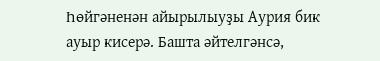Һөйгәненән айырылыуҙы Аурия бик ауыр кисерә. Башта әйтелгәнсә,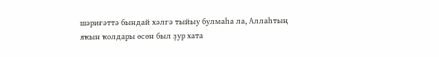шәриғәттә бындай хәлгә тыйыу булмаһа ла, Аллаһтың яҡын ҡолдары өсөн был ҙур хата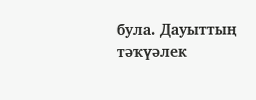була. Дауыттың тәҡүәлек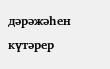дәрәжәһен күтәрер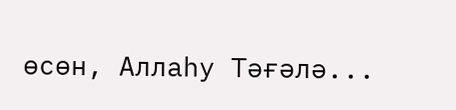өсөн, Аллаһу Тәғәлә...